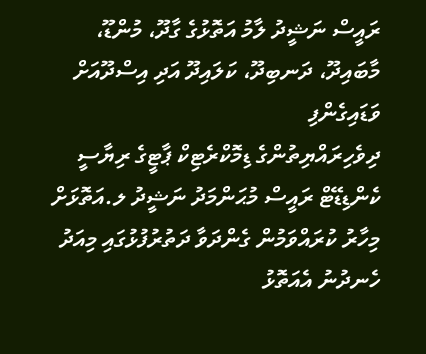ރައީސް ނަޝީދު ލާމު އަތޮޅުގެ ގާދޫ، މުންޑޫ، މާބައިދޫ، ދަނބިދޫ، ކަލައިދޫ އަދި އިސްދޫއަށް ވަޑައިގެންފި
ދިވެހިރައްޔިތުންގެ ޑިމޮކްރެޓިކް ޕާޓީގެ ރިޔާސީ ކެންޑިޑޭޓް ރައީސް މުޙަންމަދު ނަޝީދު ލ.އަތޮޅަށް މިހާރު ކުރައްވަމުން ގެންދަވާ ދަތުރުފުޅުގައި މިއަދު ހެނދުނު އެއަތޮޅު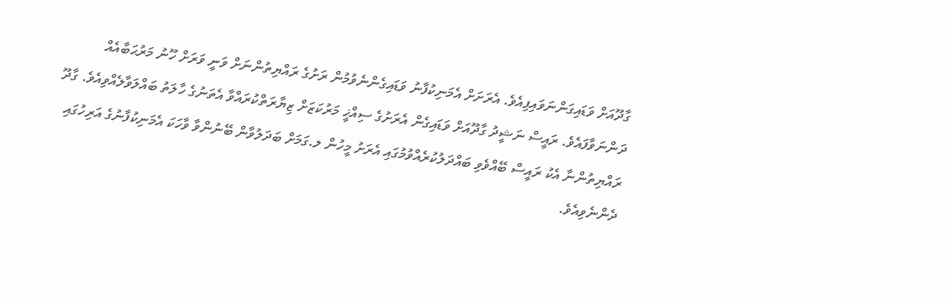ގާދޫއަށް ވަޑައިގަންނަވައިފިއެވެ. އެރަށަށް އެމަނިކުފާނު ވަޑައިގެންނެވުމުން ރަށުގެ ރައްޔިތުންނަށް ވަނީ ވަރަށް ހޫނު މަރުޙަބާއެއް ދަންނަވާފައެވެ. ރައީސް ނަޝީދު ގާދޫއަށް ވަޑައިގެން އެރަށުގެ ސިއްޚީ މަރުކަޒަށް ޒިޔާރަތްކުރައްވާ އެތަނުގެ ހާލަތު ބައްލަވާލެއްވިއެވެ. ގާދޫ ރައްޔިތުންނާ އެކު ރައީސް ބޭއްވެވި ބައްދަލުކުރެއްވުމުގައި އެރަށު މީހުން ލ.ގަމަށް ބަދަލުވާން ބޭނުންވާ ވާހަކަ އެމަނިކުފާނުގެ އަރިހުގައި ދެންނެވިއެވެ.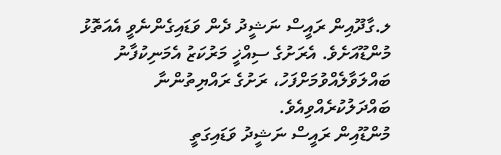ލ.ގާދޫއިން ރައީސް ނަޝީދު ދެން ވަޑައިގެންނެވީ އެއަތޮޅު މުންޑޫއަށެވެ. އެރަށުގެ ސިއްޚީ މަރުކަޒު އެމަނިކުފާނު ބައްލަވާލެއްވުމަށްފަހު، ރަށުގެ ރައްޔިތުންނާ ބައްދަލުކުރެއްވިއެވެ.
މުންޑޫއިން ރައީސް ނަޝީދު ވަޑައިގަތީ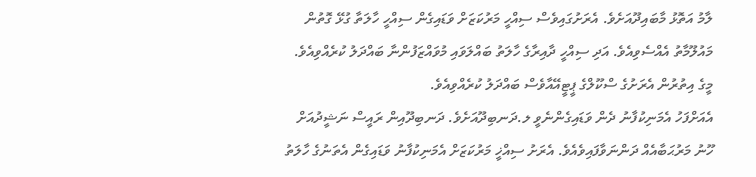ލާމު އަތޮޅު މާބައިދޫއަށެވެ. އެރަށުގައިވެސް ސިއްހީ މަރުކަޒަށް ވަޑައިގެން ސިއްހީ ހާލަތާ ގުޅޭ ގޮތުން މައުލޫމާތު އެއްސެވިއެވެ. އަދި ސިއްހީ ދާއިރާގެ ހާލަތު ބައްލަވައި މުވައްޒަފުންނާ ބައްދަލު ކުރެއްވިއެވެ. މީގެ އިތުރުން އެރަށުގެ ސްކޫލްގެ ޕީޓީއޭއާވެސް ބައްދަލު ކުރެއްވިއެވެ.
އެއަށްފަހު އެމަނިކުފާނު ދެން ވަޑައިގެންނެވީ ލ.ދަނބިދޫއަށެވެ. ދަނބިދޫއިން ރައީސް ނަޝީދުއަށް ހޫނު މަރުޙަބާއެއް ދަންނަވާފައިވެއެވެ. އެރަށު ސިއްޚީ މަރުކަޒަށް އެމަނިކުފާނު ވަޑައިގެން އެތަނުގެ ހާލަތު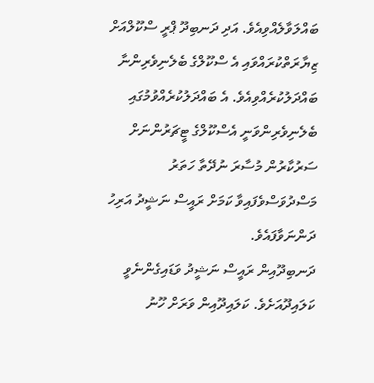ބައްލަވާލެއްވިއެވެ. އަދި ދަނބިދޫ ޕްރީ ސްކޫލްއަށް ޒިޔާރަތްކުރައްވައި އެ ސްކޫލްގެ ބެލެނިވެރިންނާ ބައްދަލުކުރެއްވިއެވެ. އެ ބައްދަލުކުރެއްވުމުގައި ބެލެނިވެރިންވަނީ އެސްކޫލްގެ ޓީޗަރުންނަށް ސަރުކާރުން މުސާރަ ނުދޭތާ ހަތަރު މަސްދުވަސްވެފައިވާ ކަމަށް ރައީސް ނަޝީދު އަރިހު ދަންނަވާފައެވެ.
ދަނބިދޫއިން ރައީސް ނަޝީދު ވަޑައިގެންނެވީ ކަލައިދޫއަށެވެ. ކަލައިދޫއިން ވަރަށް ހޫނު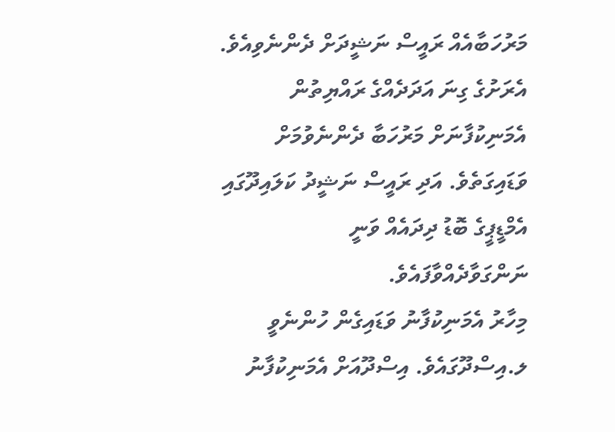މަރުހަބާއެއް ރައީސް ނަޝީދަށް ދެންނެވިއެވެ. އެރަށުގެ ގިނަ އަދަދެއްގެ ރައްޔިތުން އެމަނިކުފާނަށް މަރުހަބާ ދެންނެވުމަށް ވަޑައިގަތެވެ. އަދި ރައީސް ނަޝީދު ކަލައިދޫގައި އެމްޑީޕީގެ ބޮޑު ދިދައެއް ވަނީ ނަންގަވާދެއްވާފައެވެ.
މިހާރު އެމަނިކުފާނު ވަޑައިގެން ހުންނެވީ ލ.އިސްދޫގައެވެ. އިސްދޫއަށް އެމަނިކުފާނު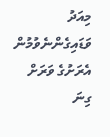މިއަދު ވަޑައިގެންނެވުމުން އެރަށުގެ ވަރަށް ގިނަ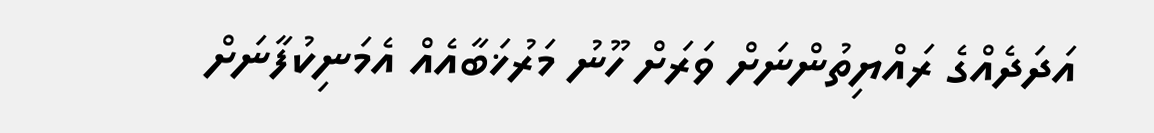އަދަދެއްގެ ރައްޔިތުންނަށް ވަރަށް ހޫނު މަރުޚަބާއެއް އެމަނިކުފާނަށް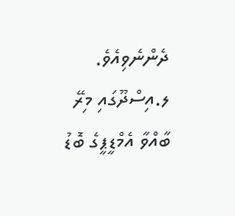ދެންނެވިއެވެ.
ލ.އިސްދޫގައި މިރޭ ބާއްވާ އެމްޑީޕީގެ ބޮޑު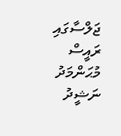ޖަލްސާގައި ރައީސް މުޙަންމަދު ނަޝީދު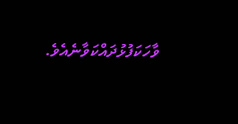ވާހަކަފުޅުދައްކަވާނެއެވެ.